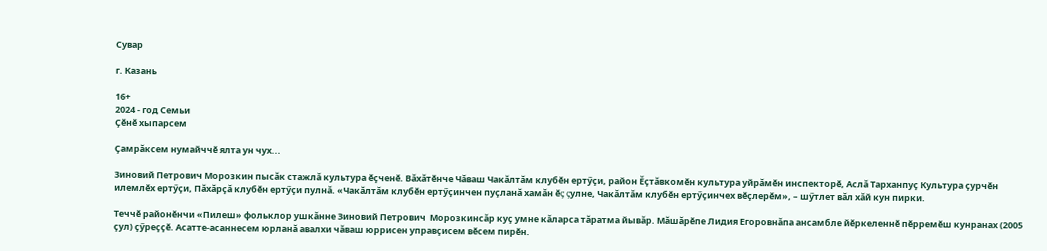Сувар

г. Казань

16+
2024 - год Семьи
Çӗнӗ хыпарсем

Çамрăксем нумайччӗ ялта ун чух...

Зиновий Петрович Морозкин пысăк стажлă культура ӗçченӗ. Вăхăтӗнче Чăваш Чакăлтăм клубӗн ертӳçи, район Ӗçтăвкомӗн культура уйрăмӗн инспекторӗ, Аслă Тарханпуç Культура çурчӗн илемлӗх ертӳçи, Пăхăрçă клубӗн ертӳçи пулнă. «Чакăлтăм клубӗн ертӳçинчен пуçланă хамăн ӗç çулне, Чакăлтăм клубӗн ертӳçинчех вӗçлерӗм», – шӳтлет вăл хăй кун пирки.

Теччӗ районӗнчи «Пилеш» фольклор ушкăнне Зиновий Петрович  Морозкинсăр куç умне кăларса тăратма йывăр. Мăшăрӗпе Лидия Егоровнăпа ансамбле йӗркеленнӗ пӗрремӗш кунранах (2005 çул) çӳреççӗ. Асатте-асаннесем юрланă авалхи чăваш юррисен управçисем вӗсем пирӗн.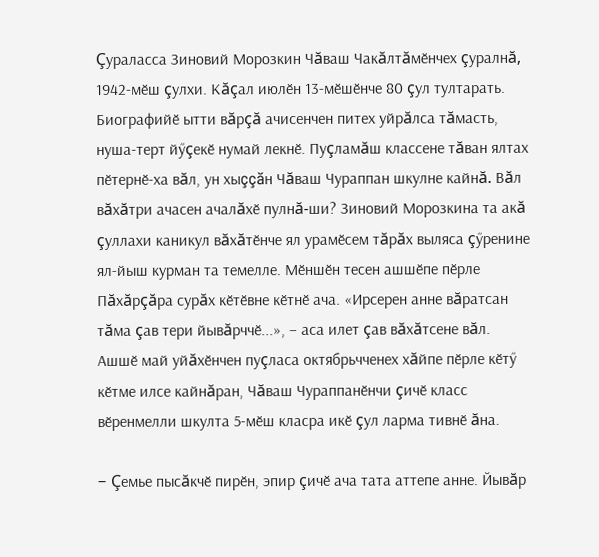Çураласса Зиновий Морозкин Чăваш Чакăлтăмӗнчех çуралнă, 1942-мӗш çулхи. Кăçал июлӗн 13-мӗшӗнче 80 çул тултарать. Биографийӗ ытти вăрçă ачисенчен питех уйрăлса тăмасть, нуша-терт йӳçекӗ нумай лекнӗ. Пуçламăш классене тăван ялтах пӗтернӗ-ха вăл, ун хыççăн Чăваш Чураппан шкулне кайнă. Вăл вăхăтри ачасен ачалăхӗ пулнă-ши? Зиновий Морозкина та акă çуллахи каникул вăхăтӗнче ял урамӗсем тăрăх выляса çӳренине ял-йыш курман та темелле. Мӗншӗн тесен ашшӗпе пӗрле Пăхăрçăра сурăх кӗтӗвне кӗтнӗ ача. «Ирсерен анне вăратсан тăма çав тери йывăрччӗ...», – аса илет çав вăхăтсене вăл. Ашшӗ май уйăхӗнчен пуçласа октябрьчченех хăйпе пӗрле кӗтӳ кӗтме илсе кайнăран, Чăваш Чураппанӗнчи çичӗ класс вӗренмелли шкулта 5-мӗш класра икӗ çул ларма тивнӗ ăна.

– Çемье пысăкчӗ пирӗн, эпир çичӗ ача тата аттепе анне. Йывăр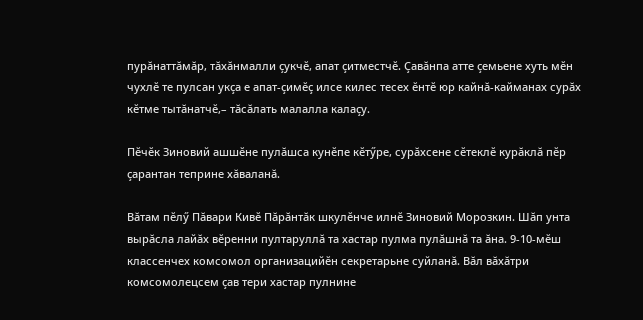пурăнаттăмăр, тăхăнмалли çукчӗ, апат çитместчӗ. Çавăнпа атте çемьене хуть мӗн чухлӗ те пулсан укçа е апат-çимӗç илсе килес тесех ӗнтӗ юр кайнă-кайманах сурăх кӗтме тытăнатчӗ,– тăсăлать малалла калаçу.

Пӗчӗк Зиновий ашшӗне пулăшса кунӗпе кӗтӳре, сурăхсене сӗтеклӗ курăклă пӗр çарантан теприне хăваланă.

Вăтам пӗлӳ Пăвари Кивӗ Пăрăнтăк шкулӗнче илнӗ Зиновий Морозкин. Шăп унта вырăсла лайăх вӗренни пултаруллă та хастар пулма пулăшнă та ăна. 9-10-мӗш классенчех комсомол организацийӗн секретарьне суйланă. Вăл вăхăтри комсомолецсем çав тери хастар пулнине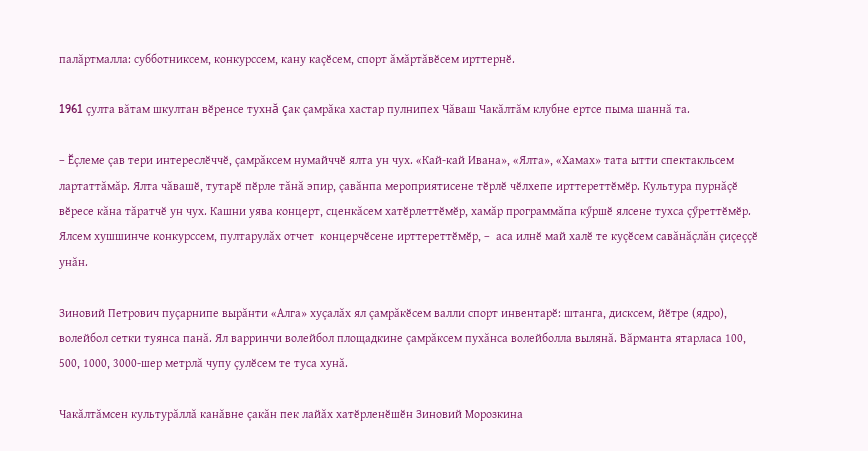палăртмалла: субботниксем, конкурссем, кану каçӗсем, спорт ăмăртăвӗсем ирттернӗ.

1961 çулта вăтам шкултан вӗренсе тухнă çак çамрăка хастар пулнипех Чăваш Чакăлтăм клубне ертсе пыма шаннă та.

– Ӗçлеме çав тери интереслӗччӗ, çамрăксем нумайччӗ ялта ун чух. «Кай-кай Ивана», «Ялта», «Хамах» тата ытти спектакльсем лартаттăмăр. Ялта чăвашӗ, тутарӗ пӗрле тăнă эпир, çавăнпа мероприятисене тӗрлӗ чӗлхепе ирттереттӗмӗр. Культура пурнăçӗ вӗресе кăна тăратчӗ ун чух. Кашни уява концерт, сценкăсем хатӗрлеттӗмӗр, хамăр программăпа кӳршӗ ялсене тухса çӳреттӗмӗр. Ялсем хушшинче конкурссем, пултарулăх отчет  концерчӗсене ирттереттӗмӗр, –  аса илнӗ май халӗ те куçӗсем савăнăçлăн çиçеççӗ унăн.

Зиновий Петрович пуçарнипе вырăнти «Алга» хуçалăх ял çамрăкӗсем валли спорт инвентарӗ: штанга, дисксем, йӗтре (ядро), волейбол сетки туянса панă. Ял варринчи волейбол площадкине çамрăксем пухăнса волейболла вылянă. Вăрманта ятарласа 100, 500, 1000, 3000-шер метрлă чупу çулӗсем те туса хунă.

Чакăлтăмсен культурăллă канăвне çакăн пек лайăх хатӗрленӗшӗн Зиновий Морозкина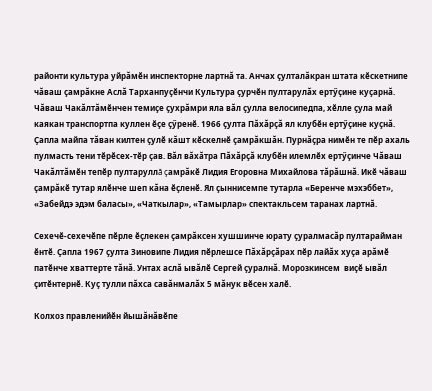районти культура уйрăмӗн инспекторне лартнă та. Анчах çулталăкран штата кӗскетнипе чăваш çамрăкне Аслă Тарханпуçӗнчи Культура çурчӗн пултарулăх ертӳçине куçарнă. Чăваш Чакăлтăмӗнчен темиçе çухрăмри яла вăл çулла велосипедпа, хӗлле çула май каякан транспортпа куллен ӗçе çӳренӗ. 1966 çулта Пăхăрçă ял клубӗн ертӳçине куçнă. Çапла майпа тăван килтен çулӗ кăшт кӗскелнӗ çамрăкшăн. Пурнăçра нимӗн те пӗр ахаль пулмасть тени тӗрӗсех-тӗр çав. Вăл вăхăтра Пăхăрçă клубӗн илемлӗх ертӳçинче Чăваш Чакăлтăмӗн тепӗр пултаруллă çамрăкӗ Лидия Егоровна Михайлова тăрăшнă. Икӗ чăваш  çамрăкӗ тутар ялӗнче шеп кăна ӗçленӗ. Ял çыннисемпе тутарла «Беренче мэхэббет», «Забейдэ эдэм баласы», «Чаткылар», «Тамырлар» спектакльсем таранах лартнă.

Сехечӗ-сехечӗпе пӗрле ӗçлекен çамрăксен хушшинче юрату çуралмасăр пултарайман ӗнтӗ. Çапла 1967 çулта Зиновипе Лидия пӗрлешсе Пăхăрçăрах пӗр лайăх хуçа арăмӗ патӗнче хваттерте тăнă. Унтах аслă ывăлӗ Сергей çуралнă. Морозкинсем  виçӗ ывăл çитӗнтернӗ. Куç тулли пăхса савăнмалăх 5 мăнук вӗсен халӗ.

Колхоз правленийӗн йышăнăвӗпе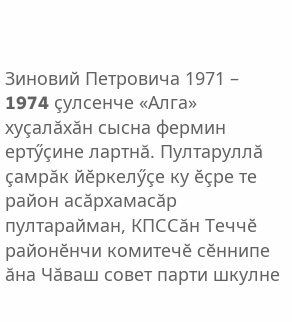Зиновий Петровича 1971 – 1974 çулсенче «Алга» хуçалăхăн сысна фермин ертӳçине лартнă. Пултаруллă çамрăк йӗркелӳçе ку ӗçре те район асăрхамасăр пултарайман, КПССăн Теччӗ районӗнчи комитечӗ сӗннипе ăна Чăваш совет парти шкулне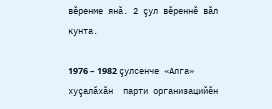вӗренме янă. 2 çул вӗреннӗ вăл кунта.

1976 – 1982 çулсенче «Алга» хуçалăхăн  парти организацийӗн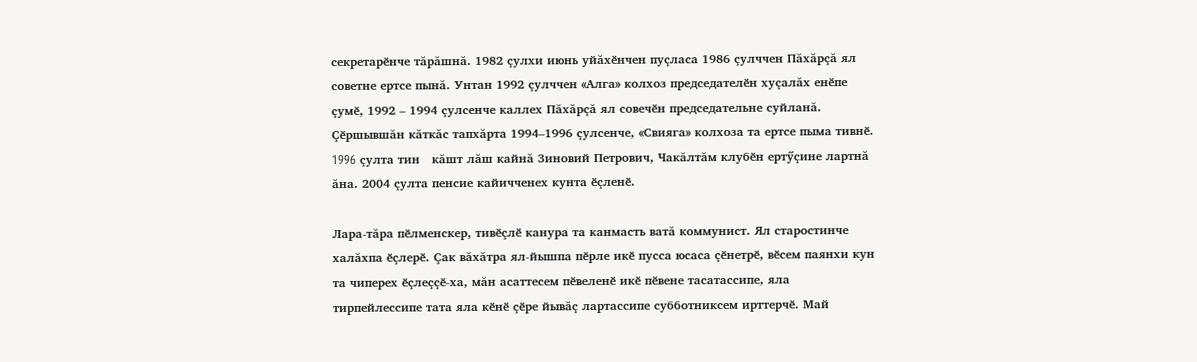секретарӗнче тăрăшнă. 1982 çулхи июнь уйăхӗнчен пуçласа 1986 çулччен Пăхăрçă ял советне ертсе пынă. Унтан 1992 çулччен «Алга» колхоз председателӗн хуçалăх енӗпе çумӗ, 1992 – 1994 çулсенче каллех Пăхăрçă ял совечӗн председательне суйланă. Çӗршывшăн кăткăс тапхăрта 1994–1996 çулсенче, «Свияга» колхоза та ертсе пыма тивнӗ. 1996 çулта тин   кăшт лăш кайнă Зиновий Петрович, Чакăлтăм клубӗн ертӳçине лартнă ăна. 2004 çулта пенсие кайичченех кунта ӗçленӗ.

Лара-тăра пӗлменскер, тивӗçлӗ канура та канмасть ватă коммунист. Ял старостинче халăхпа ӗçлерӗ. Çак вăхăтра ял-йышпа пӗрле икӗ пусса юсаса çӗнетрӗ, вӗсем паянхи кун та чиперех ӗçлеççӗ-ха, мăн асаттесем пӗвеленӗ икӗ пӗвене тасатассипе, яла тирпейлессипе тата яла кӗнӗ çӗре йывăç лартассипе субботниксем ирттерчӗ. Май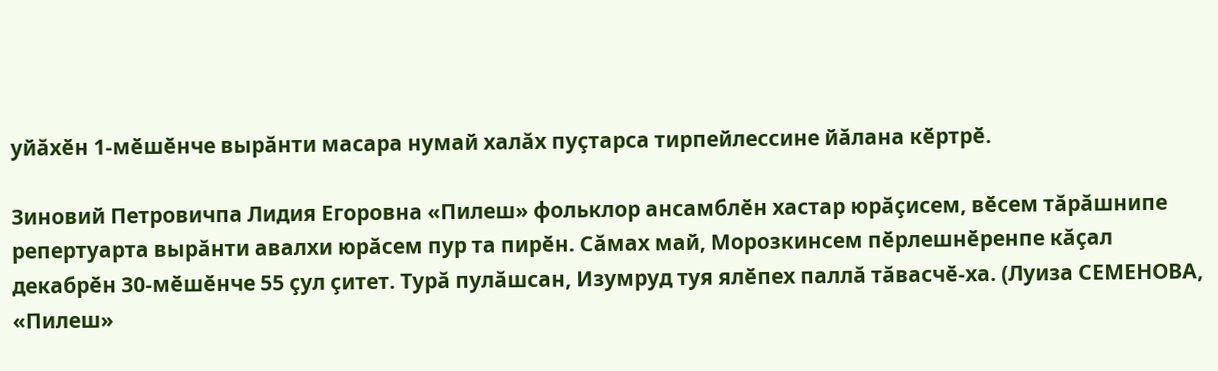уйăхӗн 1-мӗшӗнче вырăнти масара нумай халăх пуçтарса тирпейлессине йăлана кӗртрӗ.

Зиновий Петровичпа Лидия Егоровна «Пилеш» фольклор ансамблӗн хастар юрăçисем, вӗсем тăрăшнипе репертуарта вырăнти авалхи юрăсем пур та пирӗн. Сăмах май, Морозкинсем пӗрлешнӗренпе кăçал декабрӗн 30-мӗшӗнче 55 çул çитет. Турă пулăшсан, Изумруд туя ялӗпех паллă тăвасчӗ-ха. (Луиза СЕМЕНОВА, «Пилеш»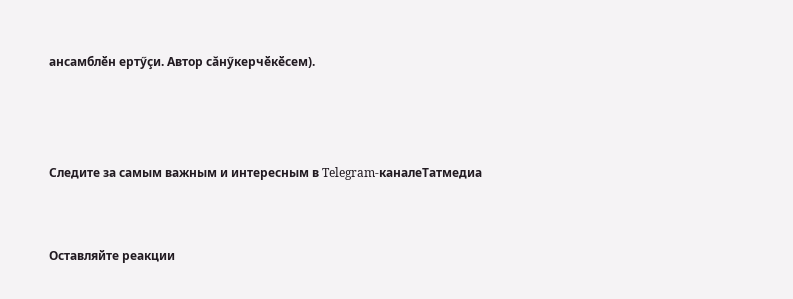ансамблӗн ертӳçи. Автор сăнӳкерчӗкӗсем).



Следите за самым важным и интересным в Telegram-каналеТатмедиа


Оставляйте реакции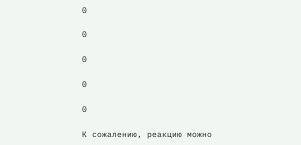0

0

0

0

0

К сожалению, реакцию можно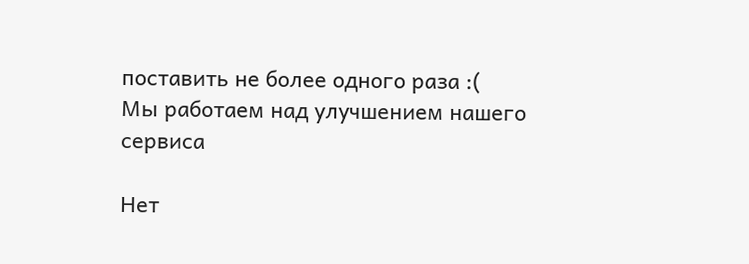поставить не более одного раза :(
Мы работаем над улучшением нашего сервиса

Нет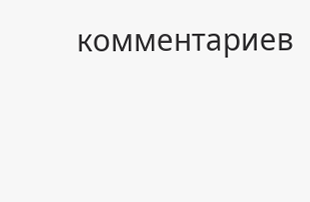комментариев